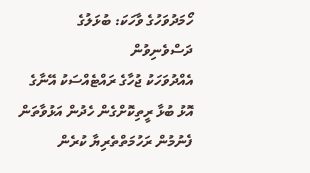ހޯމަދުވަހުގެ ވާހަކަ: ބުޅަލުގެ ދަސްވެނިވުން
އެއްދުވަހަކު ޖުހާގެ ރައްޓެއްސަކު އޭނާގެ އޮޅު ބުޅާ ރީތިކޮށްގެން ހެދުން އަޅުވާތަން ފެނުމުން ރަހުމަތްތެރިޔާ ކުރެން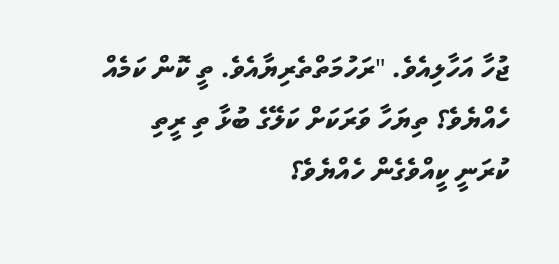ޖުހާ އަހާލިއެވެ. "ރަހުމަތްތެރިޔާއެވެ. ތީ ކޮން ކަމެއް ހެއްޔެވެ؟ ތިޔަހާ ވަރަކަށް ކަލޭގެ ބުޅާ ތި ރީތި ކުރަނީ ކީއްވެގެން ހެއްޔެވެ؟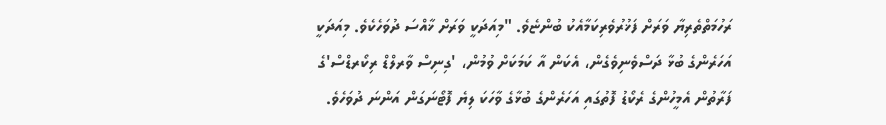ރަހުމަތްތެރިޔާ ވަރަށް ފަޚުރުވެރިކަމާއެކު ބުންޏެވެ. "މިއަދަކީ ވަރަށް ޚާއްސަ ދުވަހެކެވެ. މިއަދަކީ އަހަރެންގެ ބުޅާ ދަސްވެނިވެގެން، އެކަން އާ ކަމަކަށް ވުމުން، 'ގިނިސް ވާރލްޑް ރިކޯރޑްސް'ގެ ފަރާތުން އެމީހުންގެ ރެކޯޑު ފޮތުގައި އަހަރެންގެ ބުޅާގެ ވާހަކަ ލިޔެ ފޮޓޯނަގަން އަންނަ ދުވަހެވެ.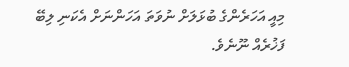މިއީ އަހަރެންގެ ބުޅަލަށް ނުވަތަ އަހަންނަށް އެކަނި ލިބޭ ފަޚުރެއް ނޫނެވެ.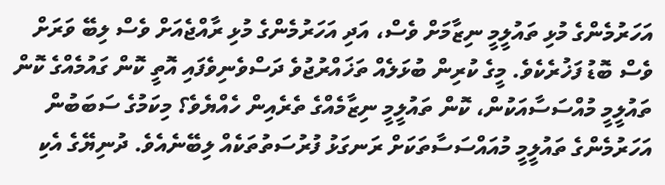އަހަރުމެންގެ މުޅި ތައުލީމީ ނިޒާމަށް ވެސް، އަދި އަހަރުމެންގެ މުޅި ރާއްޖެއަށް ވެސް ލިބޭ ވަރަށް ވެސް ބޮޑު ފަޚުރެކެވެ. މީގެ ކުރިން ބުޅަލެއް ތަޚައްރުޖުވެ ދަސްވެނިވެފައި އޮތީ ކޮން ގައުމެއްގެ ކޮން ތައުލީމީ މުއްސަސާއަކުން، ކޮން ތައުލީމީ ނިޒާމެއްގެ ތެރެއިން ހެއްޔެވެ؟ މިކަމުގެ ސަބަބުން އަހަރުމެންގެ ތައުލީމީ މުއައްސަސާތަކަށް ރަނގަޅު ފުރުސަތުތަކެއް ލިބޭނެއެވެ. ދުނިޔޭގެ އެކި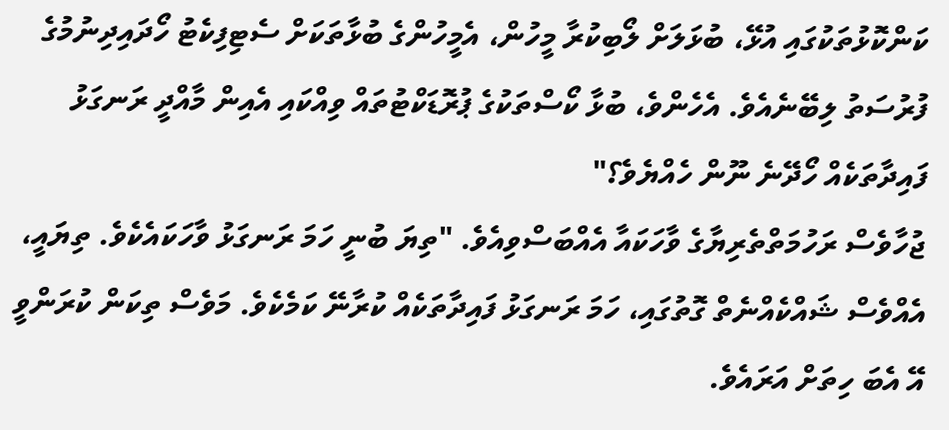ކަންކޮޅުތަކުގައި އުޅޭ، ބުޅަލަށް ލޯބިކުރާ މީހުން، އެމީހުންގެ ބުޅާތަކަށް ސެޓިފިކެޓު ހޯދައިދިނުމުގެ ފުރުސަތު ލިބޭނެއެވެ. އެހެންވެ، ބުޅާ ކޯސްތަކުގެ ޕުރޮޑަކްޓުތައް ވިއްކައި އެއިން މާއްދީ ރަނގަޅު ފައިދާތަކެއް ހޯދޭނެ ނޫން ހެއްޔެވެ؟"
ޖުހާވެސް ރަހުމަތްތެރިޔާގެ ވާހަކައާ އެއްބަސްވިއެވެ. "ތިޔަ ބުނީ ހަމަ ރަނގަޅު ވާހަކައެކެވެ. ތިޔައީ، އެއްވެސް ޝައްކެއްނެތް ގޮތުގައި، ހަމަ ރަނގަޅު ފައިދާތަކެއް ކުރާނޭ ކަމެކެވެ. މަވެސް ތިކަން ކުރަންވީ އޭ އެބަ ހިތަށް އަރައެވެ.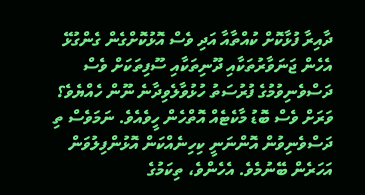ދާއިރާ ފުޅާކޮށް ކުއްތާއާ އަދި ވެސް އޮޅުކޮށްގެން ގެންގުޅޭ އެހެން ޖަނަވާރުތަކާއި ދޫނިތަކާއި ސޫފިތަކަށް ވެސް ދަސްވެނިވުމުގެ ފުރުސަތު ހުޅުވާލެވިދާނެ ނޫން ހެއްޔެވެ؟ ވަރަށް ވެސް ބޮޑު މާކެޓެއް އޮތްހެން ހީވެއެވެ. ނަމަވެސް ތި ދަސްވެނިވުން އޮންނަނީ ކިހިނެއްކަން އޮޅުންފިލުވަން އަހަރެން ބޭނުމެވެ. އެހެންވެ، ތިކަމުގެ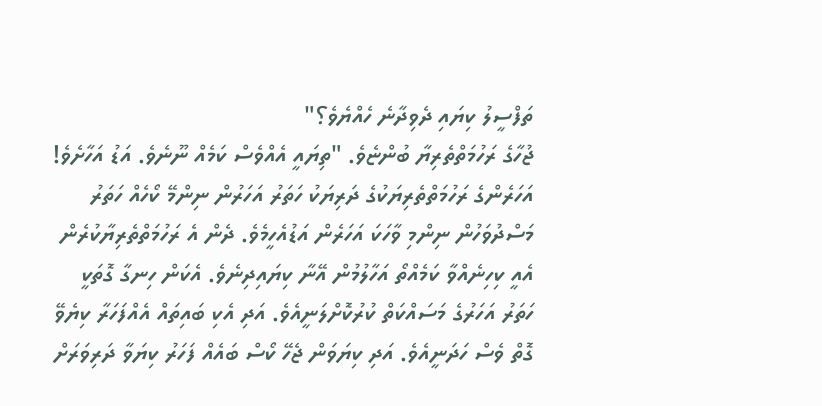ތަފްސީލު ކިޔައި ދެވިދާނެ ހެއްޔެވެ؟"
ޖުހާގެ ރަހުމަތްތެރިޔާ ބުންޏެވެ. "ތިޔައީ އެއްވެސް ކަމެއް ނޫނެވެ. އަޑު އަހާށެވެ! އަހަރެންގެ ރަހުމަތްތެރިޔަކުގެ ދަރިޔަކު ހަތަރު އަހަރުން ނިންމޭ ކޯހެއް ހަތަރު މަސްދުވަހުން ނިންމި ވާހަކަ އަހަރެން އަޑުއެހީމެވެ. ދެން އެ ރަހުމަތްތެރިޔާކުރެން އެއީ ކިހިނެއްވާ ކަމެއްތޯ އަހާލުމުން އޭނާ ކިޔައިދިނެވެ. އެކަން ހިނގާ ގޮތަކީ ހަތަރު އަހަރުގެ މަސައްކަތް ކުރުކޮށްލަނީއެވެ. އަދި އެކި ބައިތައް އެއްފަހަރާ ކިޔެވޭ ގޮތް ވެސް ހަދަނީއެވެ. އަދި ކިޔަވަން ޖެހޭ ކޯސް ބައެއް ފަހަރު ކިޔަވާ ދަރިވަރަށް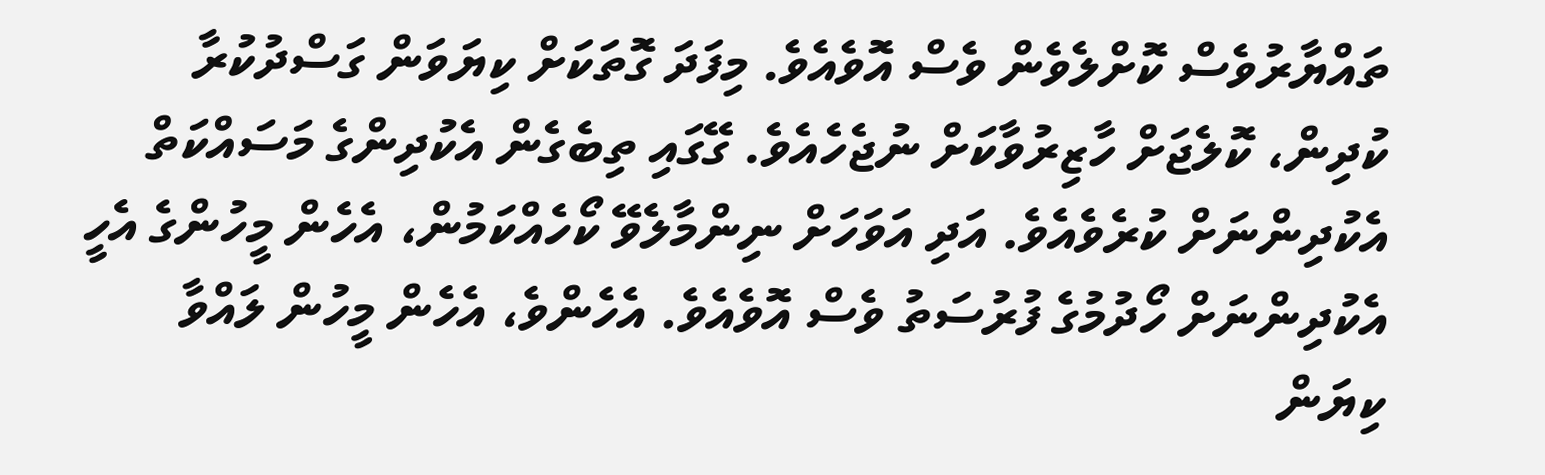ތައްޔާރުވެސް ކޮށްލެވެން ވެސް އޮވެއެވެ. މިފަދަ ގޮތަކަށް ކިޔަވަން ގަސްދުކުރާ ކުދިން، ކޮލެޖަށް ހާޒިރުވާކަށް ނުޖެހެއެވެ. ގޭގައި ތިބެގެން އެކުދިންގެ މަސައްކަތް އެކުދިންނަށް ކުރެވެއެވެ. އަދި އަވަހަށް ނިންމާލެވޭ ކޯހެއްކަމުން، އެހެން މީހުންގެ އެހީ އެކުދިންނަށް ހޯދުމުގެ ފުރުސަތު ވެސް އޮވެއެވެ. އެހެންވެ، އެހެން މީހުން ލައްވާ ކިޔަން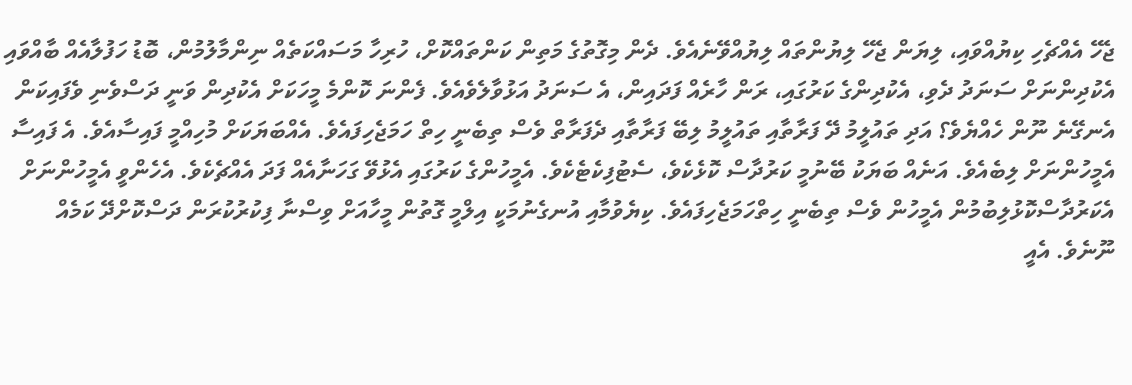ޖެހޭ އެއްޗެހި ކިޔުއްވައި، ލިޔަން ޖެހޭ ލިޔުންތައް ލިޔުއްވޭނެއެވެ. ދެން މިގޮތުގެ މަތިން ކަންތައްކޮށް، ހުރިހާ މަސައްކަތެއް ނިންމާލުމުން، ބޮޑު ހަފުލާއެއް ބާއްވައި އެކުދިންނަށް ސަނަދު ދެވި، އެކުދިންގެ ކަރުގައި، ރަން ހާރެއް ފަދައިން، އެ ސަނަދު އަޅުވާލެވެއެވެ. ފެންނަ ކޮންމެ މީހަކަށް އެކުދިން ވަނީ ދަސްވެނި ވެފައިކަން އެނގޭނެ ނޫން ހެއްޔެވެ؟ އަދި ތައުލީމު ދޭ ފަރާތާއި ތައުލީމު ލިބޭ ފަރާތާއި ދެފަރާތް ވެސް ތިބެނީ ހިތް ހަމަޖެހިފައެވެ. އެއްބަޔަކަށް މުހިއްމީ ފައިސާއެވެ. އެ ފައިސާ އެމީހުންނަށް ލިބެއެވެ. އަނެއް ބަޔަކު ބޭނުމީ ކަރުދާސް ކޮޅެކެވެ، ސެޓުފިކެޓެކެވެ. އެމީހުންގެ ކަރުގައި އެޅުވޭ ގަހަނާއެއް ފަދަ އެއްޗެކެވެ. އެހެންވީ އެމީހުންނަށް އެކަރުދާސްކޮޅުލިބުމުން އެމީހުން ވެސް ތިބެނީ ހިތްހަމަޖެހިފައެވެ. ކިޔެވުމާއި އުނގެނުމަކީ އިލްމީ ގޮތުން މީހާއަށް ވިސްނާ ފިކުރުކުރަން ދަސްކޮށްދޭ ކަމެއް ނޫނެވެ. އެއީ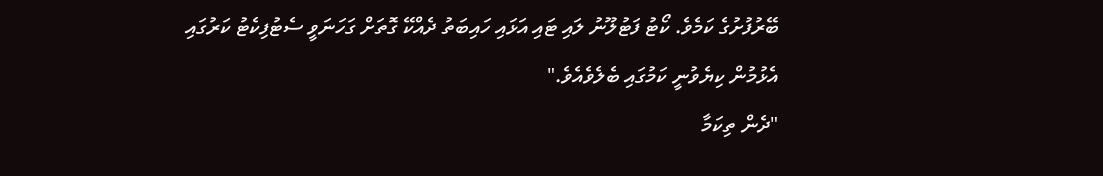ބޭރުފުށުގެ ކަމެވެ. ކޯޓު ފަޓުލޫނު ލައި ޓައި އަޅައި ހައިބަތު ދެއްކޭ ގޮތަށް ގަހަނަވީ ސެޓުފިކެޓު ކަރުގައި އެޅުމުން ކިޔެވުނީ ކަމުގައި ބެލެވެއެވެ."
"ދެން ތިކަމާ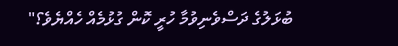ބުޅަލުގެ ދަސްވެނިވުމާ ހުރީ ކޮން ގުޅުމެއް ހެއްޔެވެ؟"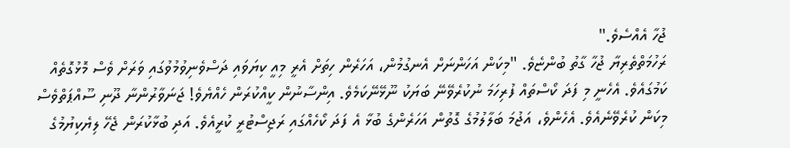ޖުހާ އެއްސެވެ."
ރަހުމަތްތެރިޔާ ޖުހާ ގާތު ބުންޏެވެ. "މިކަން އަހަންނަށް އެނގުމުން، އަހަރެން ހިތަށް އެރީ މިއީ ކިޔަވައި ދަސްވެނިވުމުވުގައި ވަރަށް ވެސް މޮޅުގޮތެއް ކަމުގައެވެ. އެހެނީ މި ފަދަ ކޯސްތައް ފުރިހަމަ ނުކުރެވޭނޭ ބަޔަކު ނޫޅޭނޭކަމެވެ. އިންސާނުން ކީއްކުރަން ހެއްޔެވެ! ޖަނަވާރުންނާ ދޫނި ސޫއްޕަތްވެސް މިކަން ކުރެވޭނެއެވެ. އެހެންވެ، އަޖުމަ ބަލާލުމުގެ ގޮތުން އަހަރެންގެ ބުޅާ އެ ފަދަ ކޯހެއްގައި ރަޖިސްޓުރީ ކުރީއެވެ. އަދި ބުޅާކުރަން ޖެހޭ ލިޔެކިޔުމުގެ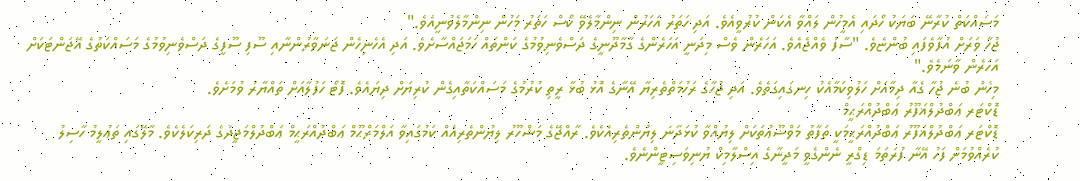މަސައްކަތް ކުރާނޭ ބަޔަކު ހޯދައި އެމީހުން ލައްވާ އެކަން ކުރުވީއެވެ. އަދި ހަތަރު އަހަރުން ނިންމާލެވޭ ކޯސް ހަތަރު މަހުން ނިންމާލެވުނީއެވެ."
ޖުހާ ވަރަށް އުފާވެފައި ބުންޏެވެ. "ސާފު ވެއްޖެއެވެ. އަހަރެން ވެސް މިދަނީ އަހަރެންގެ ގާމާދޫނީގެ ދަސްވެނިވުމުގެ ކަންތައް ހަމަޖައްސާށެވެ. އަދި އެހެނިހެން ޖަނަވާރުންނާއި ސޫފި ސޫފީގެ ދަސްވެނިވުމުގެ މަސައްކަތުގެ އޭޖަންޓަކަށް އަހަރެން ވާނަމެވެ."
މިހެން ބުނެ ޖުހާ ގެއާ ދިމާއަށް ހަލުވިކަމާއެކު ހިނގައިގަތެވެ. އަދި ޖުހާގެ ރަހުމަތްތެރިޔާ އޭނާގެ އޮޅު ބުޅާ ރީތި ކުރުމުގެ މަސައްކަތާއިގެން ކުރިޔަށް ދިޔައެވެ. ފޮޓޯ ހަފުލާއަށް ތައްޔާރު ވުމަށެވެ.
ޑޮކްޓަރ ޢަބްދުލްޣަފޫރު ޢަބްދުއްރަޙީމް
ޑޮކްޓަރ ޢަބްދުލްޣަފޫރު ޢަބްދުއްރަޙީމަކީ ތަފާތު މަވްޟޫޢުތަކަށް ލިޔުއްވާ ކުޅަދާނަ ލިޔުންތެރިއެކެވެ. ރާއްޖޭގެ މަޝްހޫރު ލިޔުންތެރިއެއް ކަމުގައިވާ އަލްމަރްޙޫމް ޢަބްދުއްރަޙީމް ޢަބްދުލްމަޖީދުގެ ދަރިކަލެކެވެ. މާލޭގައި ތަޢުލީމު ހާސިލު ކުރެއްވުމަށް ފަހު އޭނާ ފުރަތަމަ ޑިގްރީ ނެންގެވީ މަދީނާގެ އިސްލާމިކް ޔުނިވަސިޓީންނެވެ.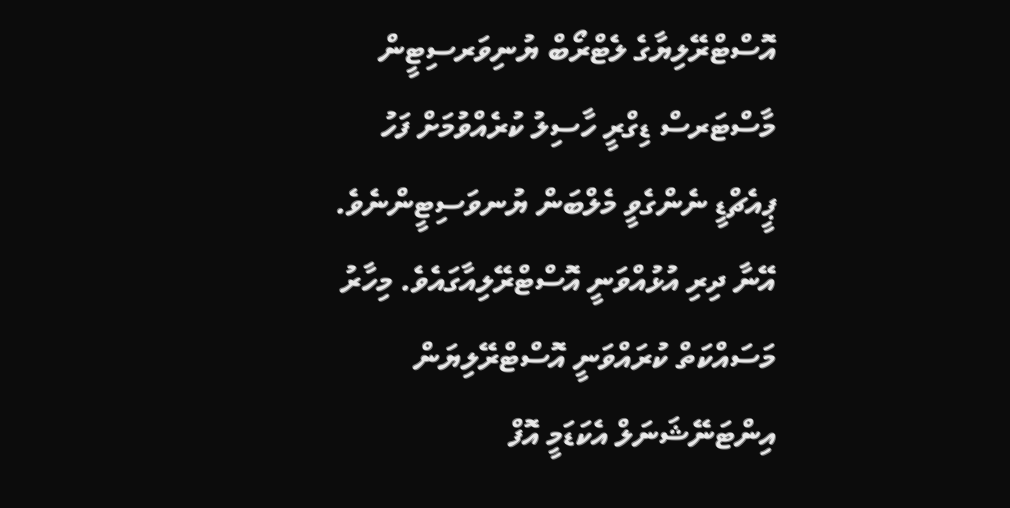އޮސްޓްރޭލިޔާގެ ލެޓްރޯބް ޔުނިވަރސިޓީން މާސްޓަރސް ޑިގްރީ ހާސިލު ކުރެއްވުމަށް ފަހު ޕީއެޗްޑީ ނެންގެވީ މެލްބަން ޔުނވަސިޓީންނެވެ. އޭނާ ދިރި އުޅުއްވަނީ އޮސްޓްރޭލިއާގައެވެ. މިހާރު މަސައްކަތް ކުރައްވަނީ އޮސްޓްރޭލިޔަން އިންޓަނޭޝަނަލް އެކަޑަމީ އޮފް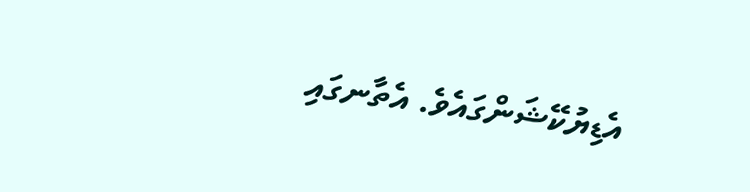އެޑިޔުކޭޝަންގައެވެ. އެތާނގައި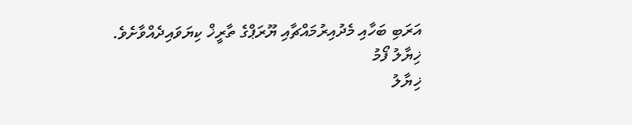އަރަބި ބަހާއި މެދުއިރުމައްޗާއި ޔޫރަޕްގެ ތާރީޚް ކިޔަވައިދެއްވާށެވެ.
ޚިޔާލު ފޯމު
ޚިޔާލު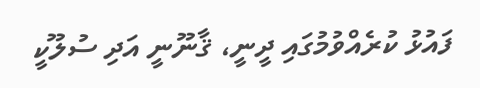ފައުޅު ކުރެއްވުމުގައި ދީނީ، ޤާނޫނީ އަދި ސުލޫކީ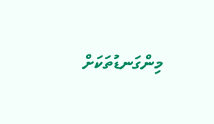މިންގަނޑުތަކަށް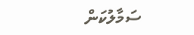ސަމާލުކަން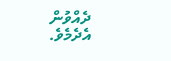ދެއްވުން އެދެމެވެ.